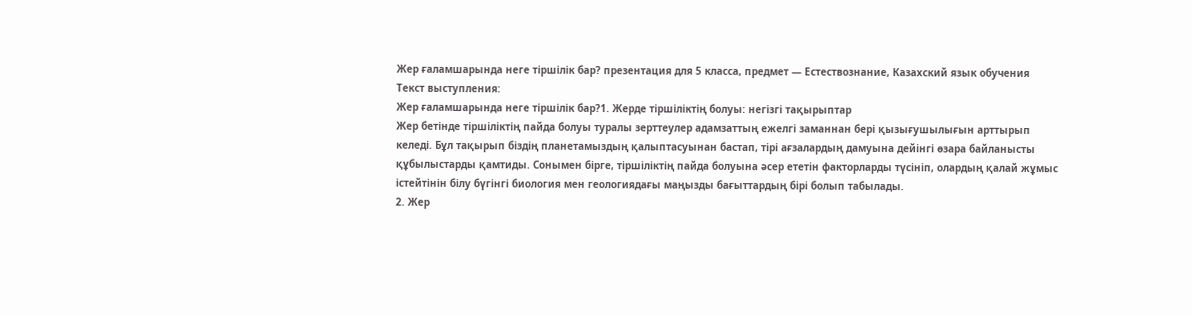Жер ғаламшарында неге тіршілік бар? презентация для 5 класса, предмет — Естествознание, Казахский язык обучения
Текст выступления:
Жер ғаламшарында неге тіршілік бар?1. Жерде тіршіліктің болуы: негізгі тақырыптар
Жер бетінде тіршіліктің пайда болуы туралы зерттеулер адамзаттың ежелгі заманнан бері қызығушылығын арттырып келеді. Бұл тақырып біздің планетамыздың қалыптасуынан бастап, тірі ағзалардың дамуына дейінгі өзара байланысты құбылыстарды қамтиды. Сонымен бірге, тіршіліктің пайда болуына әсер ететін факторларды түсініп, олардың қалай жұмыс істейтінін білу бүгінгі биология мен геологиядағы маңызды бағыттардың бірі болып табылады.
2. Жер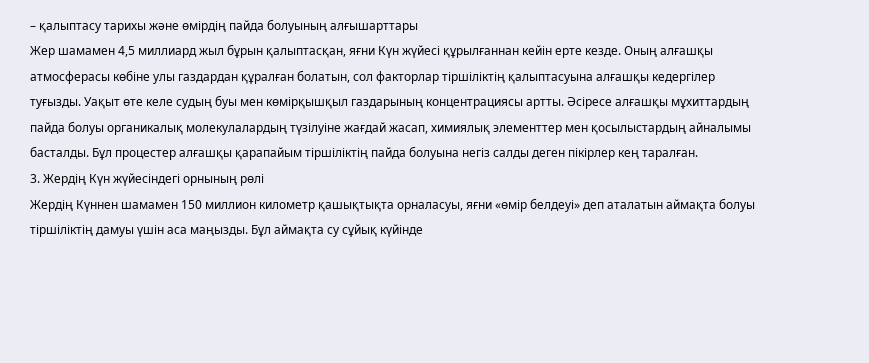– қалыптасу тарихы және өмірдің пайда болуының алғышарттары
Жер шамамен 4,5 миллиард жыл бұрын қалыптасқан, яғни Күн жүйесі құрылғаннан кейін ерте кезде. Оның алғашқы атмосферасы көбіне улы газдардан құралған болатын, сол факторлар тіршіліктің қалыптасуына алғашқы кедергілер туғызды. Уақыт өте келе судың буы мен көмірқышқыл газдарының концентрациясы артты. Әсіресе алғашқы мұхиттардың пайда болуы органикалық молекулалардың түзілуіне жағдай жасап, химиялық элементтер мен қосылыстардың айналымы басталды. Бұл процестер алғашқы қарапайым тіршіліктің пайда болуына негіз салды деген пікірлер кең таралған.
3. Жердің Күн жүйесіндегі орнының рөлі
Жердің Күннен шамамен 150 миллион километр қашықтықта орналасуы, яғни «өмір белдеуі» деп аталатын аймақта болуы тіршіліктің дамуы үшін аса маңызды. Бұл аймақта су сұйық күйінде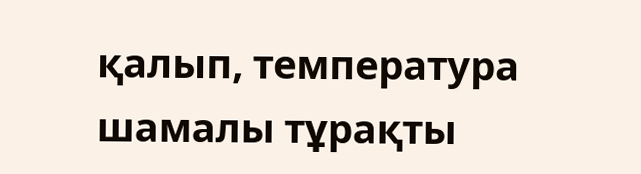қалып, температура шамалы тұрақты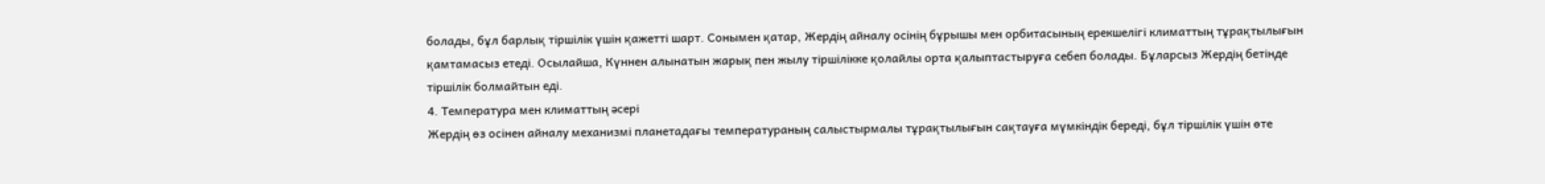болады, бұл барлық тіршілік үшін қажетті шарт. Сонымен қатар, Жердің айналу осінің бұрышы мен орбитасының ерекшелігі климаттың тұрақтылығын қамтамасыз етеді. Осылайша, Күннен алынатын жарық пен жылу тіршілікке қолайлы орта қалыптастыруға себеп болады. Бұларсыз Жердің бетінде тіршілік болмайтын еді.
4. Температура мен климаттың әсері
Жердің өз осінен айналу механизмі планетадағы температураның салыстырмалы тұрақтылығын сақтауға мүмкіндік береді, бұл тіршілік үшін өте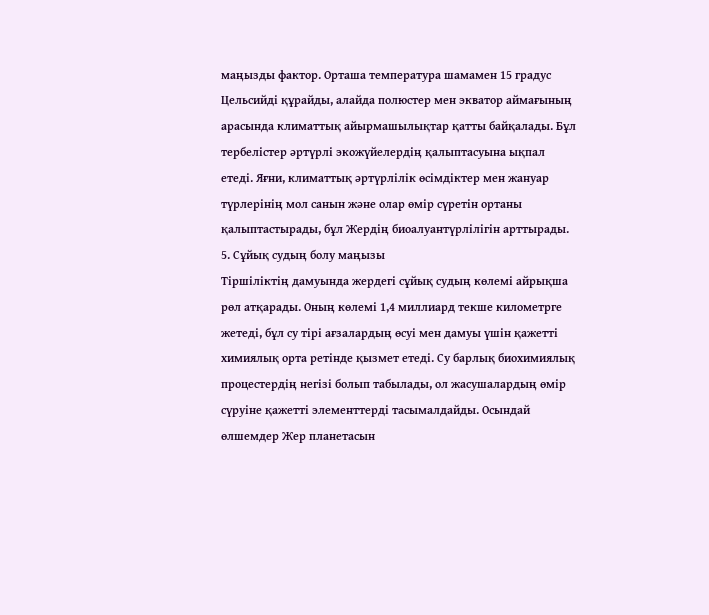маңызды фактор. Орташа температура шамамен 15 градус Цельсийді құрайды, алайда полюстер мен экватор аймағының арасында климаттық айырмашылықтар қатты байқалады. Бұл тербелістер әртүрлі экожүйелердің қалыптасуына ықпал етеді. Яғни, климаттық әртүрлілік өсімдіктер мен жануар түрлерінің мол санын және олар өмір сүретін ортаны қалыптастырады, бұл Жердің биоалуантүрлілігін арттырады.
5. Сұйық судың болу маңызы
Тіршіліктің дамуында жердегі сұйық судың көлемі айрықша рөл атқарады. Оның көлемі 1,4 миллиард текше километрге жетеді, бұл су тірі ағзалардың өсуі мен дамуы үшін қажетті химиялық орта ретінде қызмет етеді. Су барлық биохимиялық процестердің негізі болып табылады, ол жасушалардың өмір сүруіне қажетті элементтерді тасымалдайды. Осындай өлшемдер Жер планетасын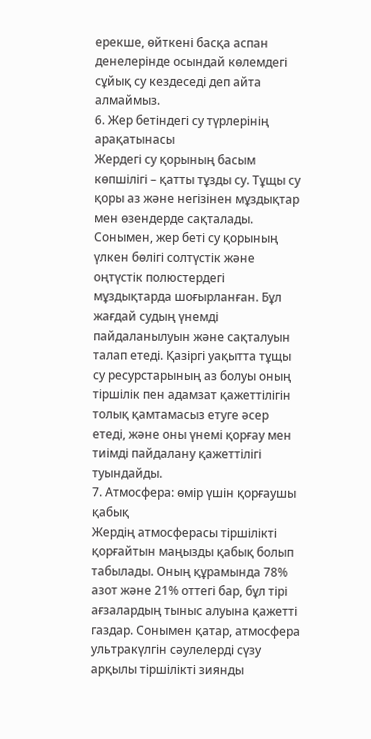ерекше, өйткені басқа аспан денелерінде осындай көлемдегі сұйық су кездеседі деп айта алмаймыз.
6. Жер бетіндегі су түрлерінің арақатынасы
Жердегі су қорының басым көпшілігі – қатты тұзды су. Тұщы су қоры аз және негізінен мұздықтар мен өзендерде сақталады. Сонымен, жер беті су қорының үлкен бөлігі солтүстік және оңтүстік полюстердегі мұздықтарда шоғырланған. Бұл жағдай судың үнемді пайдаланылуын және сақталуын талап етеді. Қазіргі уақытта тұщы су ресурстарының аз болуы оның тіршілік пен адамзат қажеттілігін толық қамтамасыз етуге әсер етеді, және оны үнемі қорғау мен тиімді пайдалану қажеттілігі туындайды.
7. Атмосфера: өмір үшін қорғаушы қабық
Жердің атмосферасы тіршілікті қорғайтын маңызды қабық болып табылады. Оның құрамында 78% азот және 21% оттегі бар, бұл тірі ағзалардың тыныс алуына қажетті газдар. Сонымен қатар, атмосфера ультракүлгін сәулелерді сүзу арқылы тіршілікті зиянды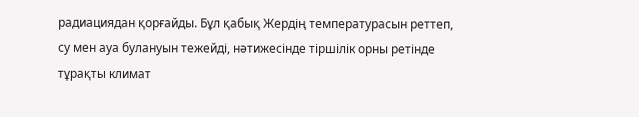радиациядан қорғайды. Бұл қабық Жердің температурасын реттеп, су мен ауа булануын тежейді, нәтижесінде тіршілік орны ретінде тұрақты климат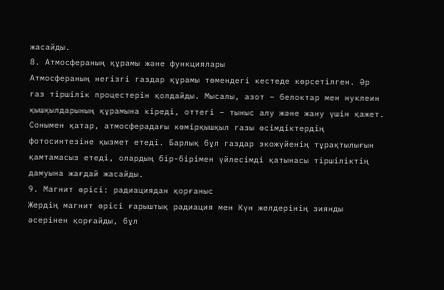жасайды.
8. Атмосфераның құрамы және функциялары
Атмосфераның негізгі газдар құрамы төмендегі кестеде көрсетілген. Әр газ тіршілік процестерін қолдайды. Мысалы, азот – белоктар мен нуклеин қышқылдарының құрамына кіреді, оттегі – тыныс алу және жану үшін қажет. Сонымен қатар, атмосферадағы көмірқышқыл газы өсімдіктердің фотосинтезіне қызмет етеді. Барлық бұл газдар экожүйенің тұрақтылығын қамтамасыз етеді, олардың бір-бірімен үйлесімді қатынасы тіршіліктің дамуына жағдай жасайды.
9. Магнит өрісі: радиациядан қорғаныс
Жердің магнит өрісі ғарыштық радиация мен Күн желдерінің зиянды әсерінен қорғайды, бұл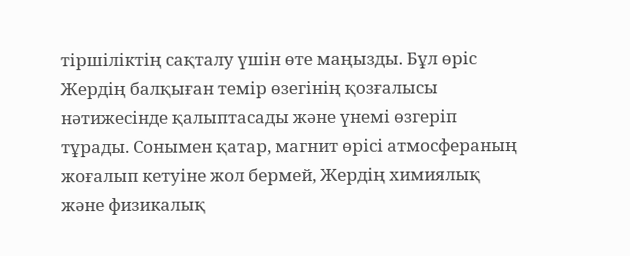тіршіліктің сақталу үшін өте маңызды. Бұл өріс Жердің балқыған темір өзегінің қозғалысы нәтижесінде қалыптасады және үнемі өзгеріп тұрады. Сонымен қатар, магнит өрісі атмосфераның жоғалып кетуіне жол бермей, Жердің химиялық және физикалық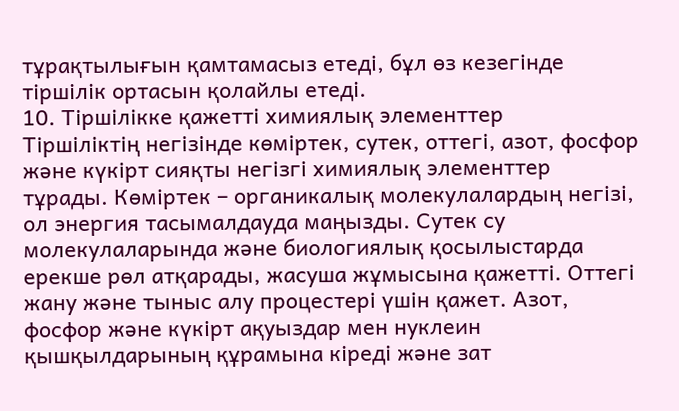тұрақтылығын қамтамасыз етеді, бұл өз кезегінде тіршілік ортасын қолайлы етеді.
10. Тіршілікке қажетті химиялық элементтер
Тіршіліктің негізінде көміртек, сутек, оттегі, азот, фосфор және күкірт сияқты негізгі химиялық элементтер тұрады. Көміртек – органикалық молекулалардың негізі, ол энергия тасымалдауда маңызды. Сутек су молекулаларында және биологиялық қосылыстарда ерекше рөл атқарады, жасуша жұмысына қажетті. Оттегі жану және тыныс алу процестері үшін қажет. Азот, фосфор және күкірт ақуыздар мен нуклеин қышқылдарының құрамына кіреді және зат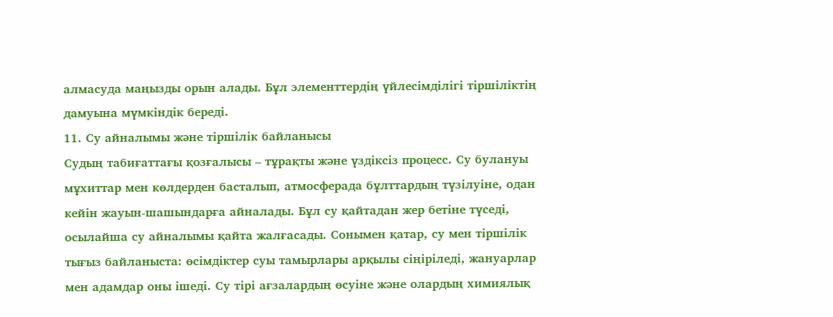алмасуда маңызды орын алады. Бұл элементтердің үйлесімділігі тіршіліктің дамуына мүмкіндік береді.
11. Су айналымы және тіршілік байланысы
Судың табиғаттағы қозғалысы – тұрақты және үздіксіз процесс. Су булануы мұхиттар мен көлдерден басталып, атмосферада бұлттардың түзілуіне, одан кейін жауын-шашындарға айналады. Бұл су қайтадан жер бетіне түседі, осылайша су айналымы қайта жалғасады. Сонымен қатар, су мен тіршілік тығыз байланыста: өсімдіктер суы тамырлары арқылы сіңіріледі, жануарлар мен адамдар оны ішеді. Су тірі ағзалардың өсуіне және олардың химиялық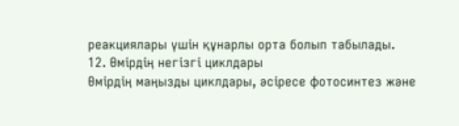реакциялары үшін құнарлы орта болып табылады.
12. Өмірдің негізгі циклдары
Өмірдің маңызды циклдары, әсіресе фотосинтез және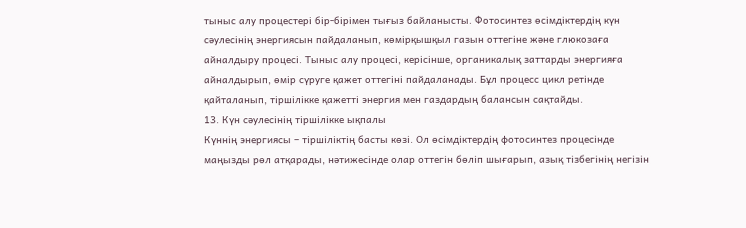тыныс алу процестері бір-бірімен тығыз байланысты. Фотосинтез өсімдіктердің күн сәулесінің энергиясын пайдаланып, көмірқышқыл газын оттегіне және глюкозаға айналдыру процесі. Тыныс алу процесі, керісінше, органикалық заттарды энергияға айналдырып, өмір сүруге қажет оттегіні пайдаланады. Бұл процесс цикл ретінде қайталанып, тіршілікке қажетті энергия мен газдардың балансын сақтайды.
13. Күн сәулесінің тіршілікке ықпалы
Күннің энергиясы – тіршіліктің басты көзі. Ол өсімдіктердің фотосинтез процесінде маңызды рөл атқарады, нәтижесінде олар оттегін бөліп шығарып, азық тізбегінің негізін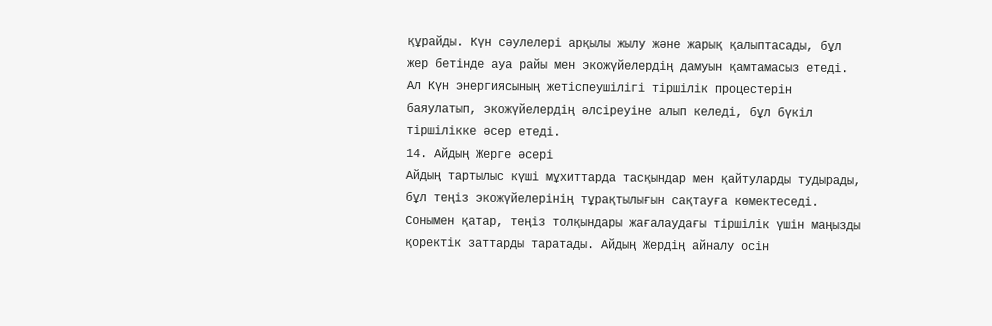құрайды. Күн сәулелері арқылы жылу және жарық қалыптасады, бұл жер бетінде ауа райы мен экожүйелердің дамуын қамтамасыз етеді. Ал Күн энергиясының жетіспеушілігі тіршілік процестерін баяулатып, экожүйелердің әлсіреуіне алып келеді, бұл бүкіл тіршілікке әсер етеді.
14. Айдың Жерге әсері
Айдың тартылыс күші мұхиттарда тасқындар мен қайтуларды тудырады, бұл теңіз экожүйелерінің тұрақтылығын сақтауға көмектеседі. Сонымен қатар, теңіз толқындары жағалаудағы тіршілік үшін маңызды қоректік заттарды таратады. Айдың Жердің айналу осін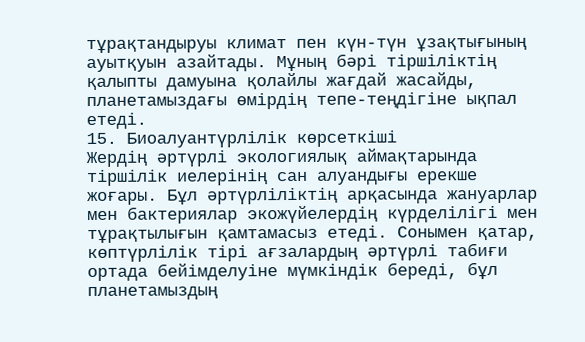тұрақтандыруы климат пен күн-түн ұзақтығының ауытқуын азайтады. Мұның бәрі тіршіліктің қалыпты дамуына қолайлы жағдай жасайды, планетамыздағы өмірдің тепе-теңдігіне ықпал етеді.
15. Биоалуантүрлілік көрсеткіші
Жердің әртүрлі экологиялық аймақтарында тіршілік иелерінің сан алуандығы ерекше жоғары. Бұл әртүрліліктің арқасында жануарлар мен бактериялар экожүйелердің күрделілігі мен тұрақтылығын қамтамасыз етеді. Сонымен қатар, көптүрлілік тірі ағзалардың әртүрлі табиғи ортада бейімделуіне мүмкіндік береді, бұл планетамыздың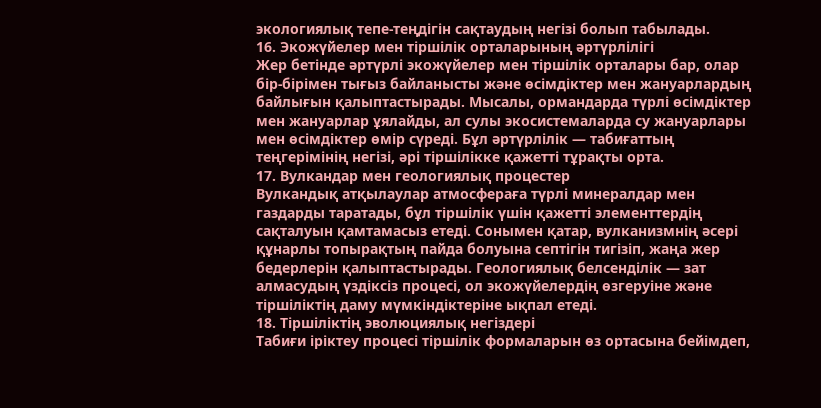экологиялық тепе-теңдігін сақтаудың негізі болып табылады.
16. Экожүйелер мен тіршілік орталарының әртүрлілігі
Жер бетінде әртүрлі экожүйелер мен тіршілік орталары бар, олар бір-бірімен тығыз байланысты және өсімдіктер мен жануарлардың байлығын қалыптастырады. Мысалы, ормандарда түрлі өсімдіктер мен жануарлар ұялайды, ал сулы экосистемаларда су жануарлары мен өсімдіктер өмір сүреді. Бұл әртүрлілік — табиғаттың теңгерімінің негізі, әрі тіршілікке қажетті тұрақты орта.
17. Вулкандар мен геологиялық процестер
Вулкандық атқылаулар атмосфераға түрлі минералдар мен газдарды таратады, бұл тіршілік үшін қажетті элементтердің сақталуын қамтамасыз етеді. Сонымен қатар, вулканизмнің әсері құнарлы топырақтың пайда болуына септігін тигізіп, жаңа жер бедерлерін қалыптастырады. Геологиялық белсенділік — зат алмасудың үздіксіз процесі, ол экожүйелердің өзгеруіне және тіршіліктің даму мүмкіндіктеріне ықпал етеді.
18. Тіршіліктің эволюциялық негіздері
Табиғи іріктеу процесі тіршілік формаларын өз ортасына бейімдеп,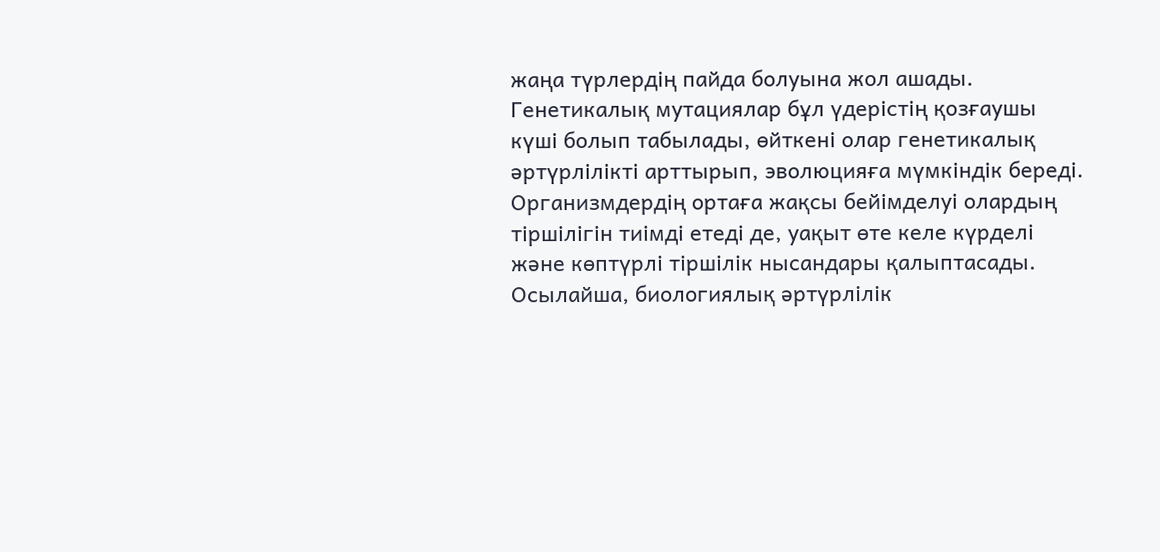жаңа түрлердің пайда болуына жол ашады. Генетикалық мутациялар бұл үдерістің қозғаушы күші болып табылады, өйткені олар генетикалық әртүрлілікті арттырып, эволюцияға мүмкіндік береді. Организмдердің ортаға жақсы бейімделуі олардың тіршілігін тиімді етеді де, уақыт өте келе күрделі және көптүрлі тіршілік нысандары қалыптасады. Осылайша, биологиялық әртүрлілік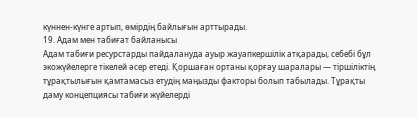күннен-күнге артып, өмірдің байлығын арттырады.
19. Адам мен табиғат байланысы
Адам табиғи ресурстарды пайдалануда ауыр жауапкершілік атқарады, себебі бұл экожүйелерге тікелей әсер етеді. Қоршаған ортаны қорғау шаралары — тіршіліктің тұрақтылығын қамтамасыз етудің маңызды факторы болып табылады. Тұрақты даму концепциясы табиғи жүйелерді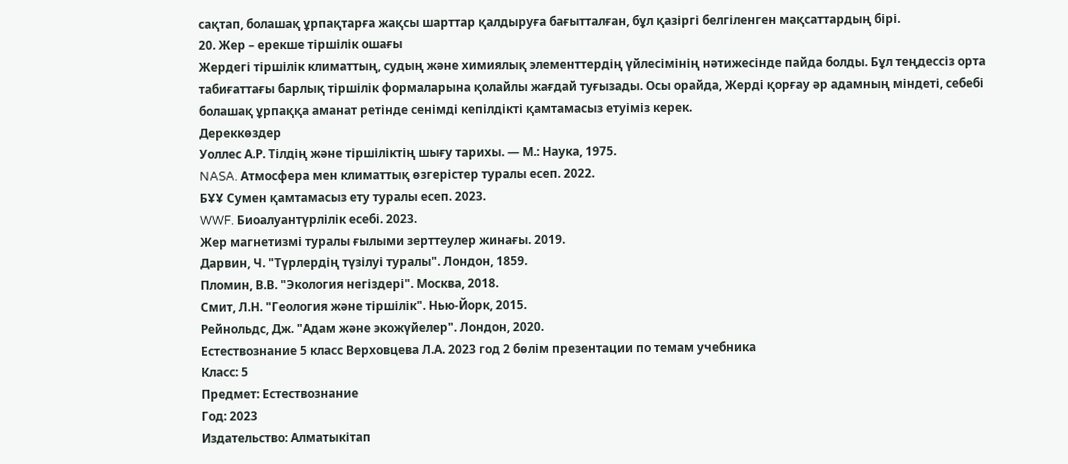сақтап, болашақ ұрпақтарға жақсы шарттар қалдыруға бағытталған, бұл қазіргі белгіленген мақсаттардың бірі.
20. Жер – ерекше тіршілік ошағы
Жердегі тіршілік климаттың, судың және химиялық элементтердің үйлесімінің нәтижесінде пайда болды. Бұл теңдессіз орта табиғаттағы барлық тіршілік формаларына қолайлы жағдай туғызады. Осы орайда, Жерді қорғау әр адамның міндеті, себебі болашақ ұрпаққа аманат ретінде сенімді кепілдікті қамтамасыз етуіміз керек.
Дереккөздер
Уоллес А.Р. Тілдің және тіршіліктің шығу тарихы. — М.: Наука, 1975.
NASA. Атмосфера мен климаттық өзгерістер туралы есеп. 2022.
БҰҰ Сумен қамтамасыз ету туралы есеп. 2023.
WWF. Биоалуантүрлілік есебі. 2023.
Жер магнетизмі туралы ғылыми зерттеулер жинағы. 2019.
Дарвин, Ч. "Түрлердің түзілуі туралы". Лондон, 1859.
Пломин, В.В. "Экология негіздері". Москва, 2018.
Смит, Л.Н. "Геология және тіршілік". Нью-Йорк, 2015.
Рейнольдс, Дж. "Адам және экожүйелер". Лондон, 2020.
Естествознание 5 класс Верховцева Л.А. 2023 год 2 бөлім презентации по темам учебника
Класс: 5
Предмет: Естествознание
Год: 2023
Издательство: Алматыкітап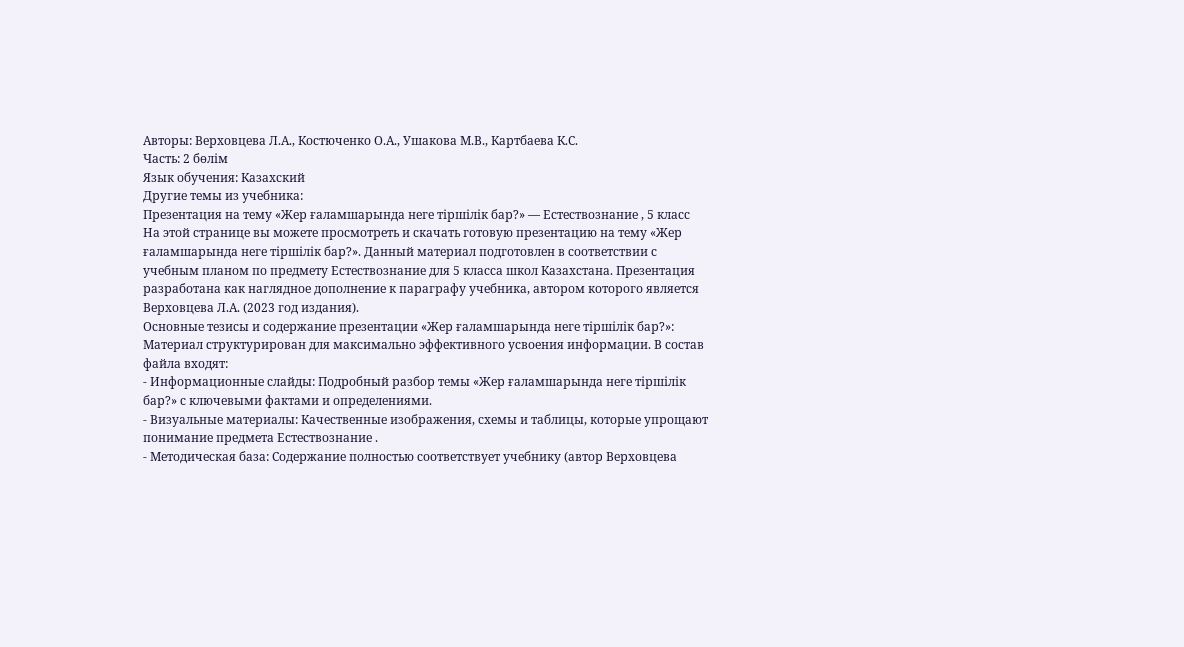Авторы: Верховцева Л.А., Костюченко О.А., Ушакова М.В., Картбаева К.С.
Часть: 2 бөлім
Язык обучения: Казахский
Другие темы из учебника:
Презентация на тему «Жер ғаламшарында неге тіршілік бар?» — Естествознание , 5 класс
На этой странице вы можете просмотреть и скачать готовую презентацию на тему «Жер ғаламшарында неге тіршілік бар?». Данный материал подготовлен в соответствии с учебным планом по предмету Естествознание для 5 класса школ Казахстана. Презентация разработана как наглядное дополнение к параграфу учебника, автором которого является Верховцева Л.А. (2023 год издания).
Основные тезисы и содержание презентации «Жер ғаламшарында неге тіршілік бар?»:
Материал структурирован для максимально эффективного усвоения информации. В состав файла входят:
- Информационные слайды: Подробный разбор темы «Жер ғаламшарында неге тіршілік бар?» с ключевыми фактами и определениями.
- Визуальные материалы: Качественные изображения, схемы и таблицы, которые упрощают понимание предмета Естествознание .
- Методическая база: Содержание полностью соответствует учебнику (автор Верховцева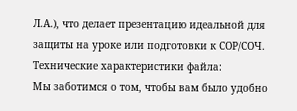Л.А.), что делает презентацию идеальной для защиты на уроке или подготовки к СОР/СОЧ.
Технические характеристики файла:
Мы заботимся о том, чтобы вам было удобно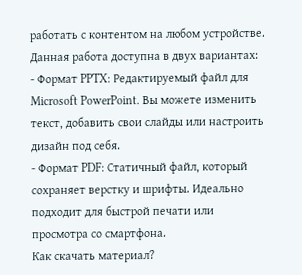работать с контентом на любом устройстве. Данная работа доступна в двух вариантах:
- Формат PPTX: Редактируемый файл для Microsoft PowerPoint. Вы можете изменить текст, добавить свои слайды или настроить дизайн под себя.
- Формат PDF: Статичный файл, который сохраняет верстку и шрифты. Идеально подходит для быстрой печати или просмотра со смартфона.
Как скачать материал?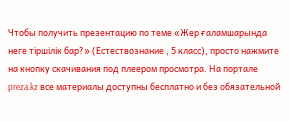Чтобы получить презентацию по теме «Жер ғаламшарында неге тіршілік бар?» (Естествознание , 5 класс), просто нажмите на кнопку скачивания под плеером просмотра. На портале preza.kz все материалы доступны бесплатно и без обязательной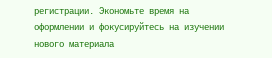регистрации. Экономьте время на оформлении и фокусируйтесь на изучении нового материала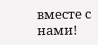вместе с нами!